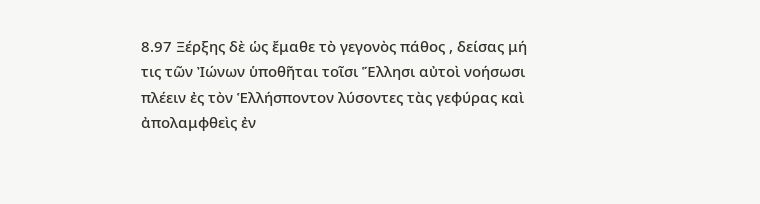8.97 Ξέρξης δὲ ὡς ἔμαθε τὸ γεγονὸς πάθος , δείσας μή τις τῶν Ἰώνων ὑποθῆται τοῖσι Ἕλλησι αὐτοὶ νοήσωσι πλέειν ἐς τὸν Ἑλλήσποντον λύσοντες τὰς γεφύρας καὶ ἀπολαμφθεὶς ἐν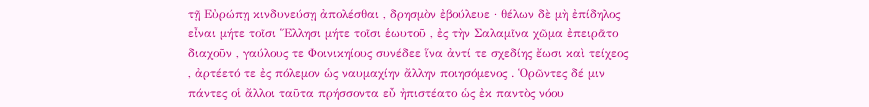τῇ Εὐρώπῃ κινδυνεύσῃ ἀπολέσθαι , δρησμὸν ἐβούλευε · θέλων δὲ μὴ ἐπίδηλος εἶναι μήτε τοῖσι Ἕλλησι μήτε τοῖσι ἑωυτοῦ , ἐς τὴν Σαλαμῖνα χῶμα ἐπειρᾶτο διαχοῦν , γαύλους τε Φοινικηίους συνέδεε ἵνα ἀντί τε σχεδίης ἔωσι καὶ τείχεος , ἀρτέετό τε ἐς πόλεμον ὡς ναυμαχίην ἄλλην ποιησόμενος . Ὁρῶντες δέ μιν πάντες οἱ ἄλλοι ταῦτα πρήσσοντα εὖ ἠπιστέατο ὡς ἐκ παντὸς νόου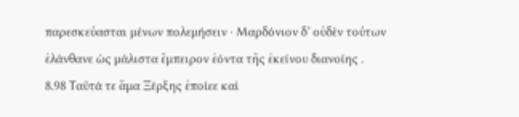παρεσκεύασται μένων πολεμήσειν · Μαρδόνιον δ’ οὐδὲν τούτων ἐλάνθανε ὡς μάλιστα ἔμπειρον ἐόντα τῆς ἐκείνου διανοίης .
8.98 Ταῦτά τε ἅμα Ξέρξης ἐποίεε καὶ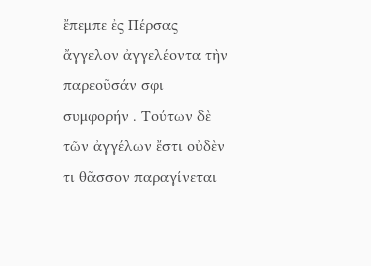ἔπεμπε ἐς Πέρσας ἄγγελον ἀγγελέοντα τὴν παρεοῦσάν σφι συμφορήν . Τούτων δὲ τῶν ἀγγέλων ἔστι οὐδὲν τι θᾶσσον παραγίνεται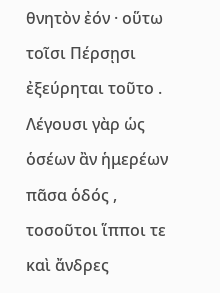θνητὸν ἐόν · οὕτω τοῖσι Πέρσῃσι ἐξεύρηται τοῦτο . Λέγουσι γὰρ ὡς ὁσέων ἂν ἡμερέων πᾶσα ὁδός , τοσοῦτοι ἵπποι τε καὶ ἄνδρες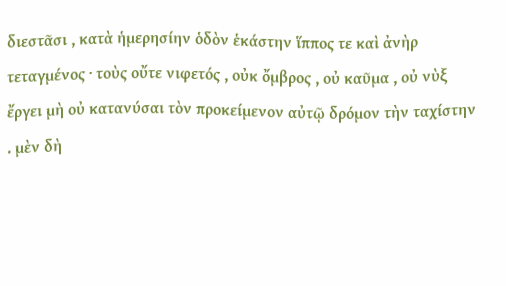διεστᾶσι , κατὰ ἡμερησίην ὁδὸν ἑκάστην ἵππος τε καὶ ἀνὴρ τεταγμένος · τοὺς οὔτε νιφετός , οὐκ ὄμβρος , οὐ καῦμα , οὐ νὺξ ἔργει μὴ οὐ κατανύσαι τὸν προκείμενον αὐτῷ δρόμον τὴν ταχίστην . μὲν δὴ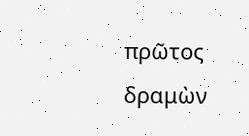πρῶτος δραμὼν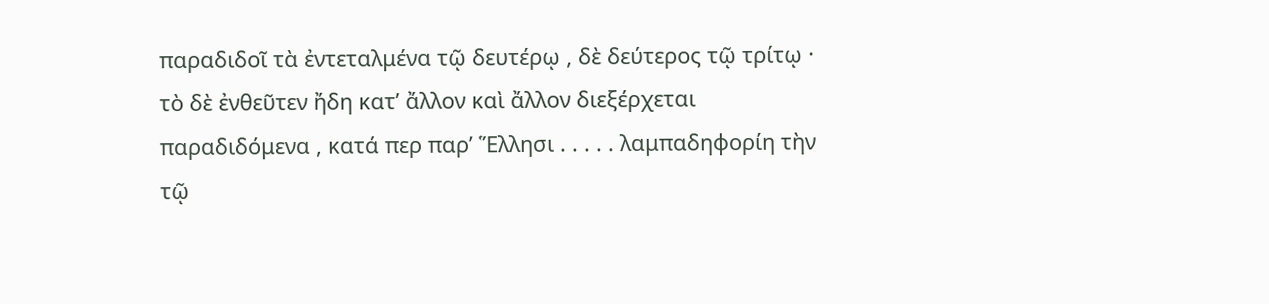παραδιδοῖ τὰ ἐντεταλμένα τῷ δευτέρῳ , δὲ δεύτερος τῷ τρίτῳ · τὸ δὲ ἐνθεῦτεν ἤδη κατ’ ἄλλον καὶ ἄλλον διεξέρχεται παραδιδόμενα , κατά περ παρ’ Ἕλλησι . . . . . λαμπαδηφορίη τὴν τῷ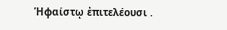Ἡφαίστῳ ἐπιτελέουσι .